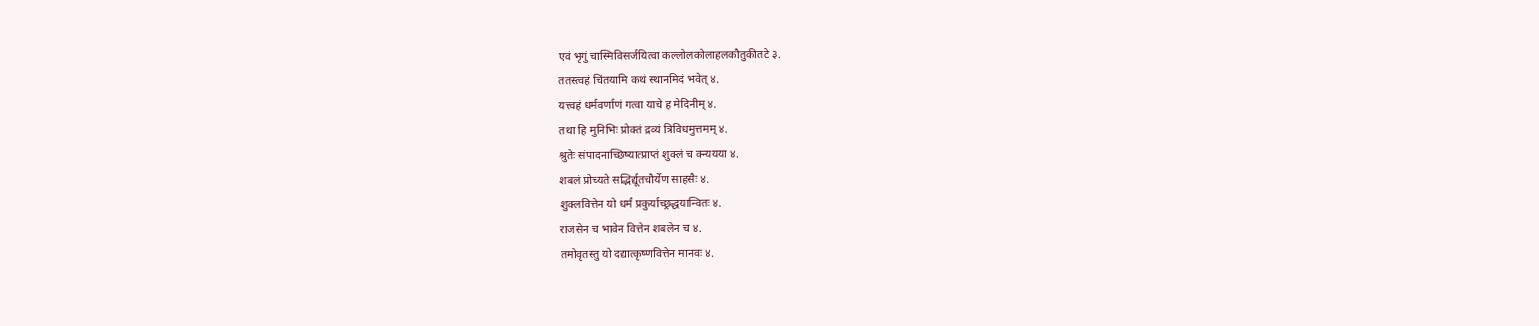एवं भृगुं चास्मिविसर्जयित्वा कल्लोलकोलाहलकौतुकीतटे ३.
ततस्त्वहं चिंतयामि कथं स्थानमिदं भवेत् ४.
यत्त्वहं धर्मवर्णाणं गत्वा याचे ह मेदिनीम् ४.
तथा हि मुनिभिः प्रोक्तं द्रव्यं त्रिविधमुत्तमम् ४.
श्रुतेः संपादनाच्छिष्यात्प्राप्तं शुक्लं च क्न्ययया ४.
शबलं प्रोच्यते सद्भिर्द्यूतचौर्येण साहसैः ४.
शुक्लवित्तेन यो धर्मं प्रकुर्याच्छ्रद्धयान्वितः ४.
राजसेन च भावेन वित्तेन शबलेन च ४.
तमोवृतस्तु यो दद्यात्कृष्णवित्तेन मानवः ४.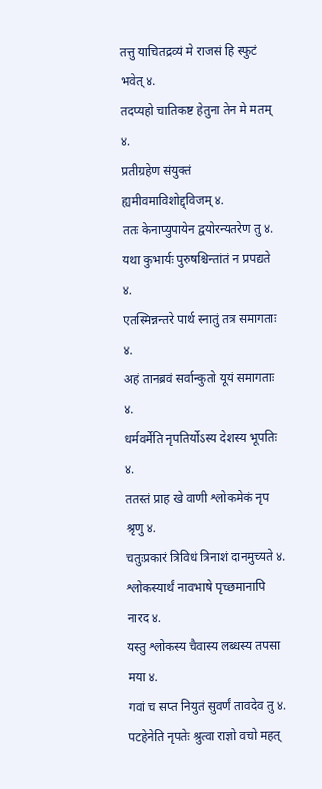तत्तु याचितद्रव्यं मे राजसं हि स्फुटं भवेत् ४.
तदप्यहो चातिकष्ट हेतुना तेन मे मतम् ४.
प्रतीग्रहेण संयुक्तं ह्यमीवमाविशोद्द्विजम् ४.
ततः केनाप्युपायेन द्वयोरन्यतरेण तु ४.
यथा कुभार्यः पुरुषश्चिन्तांतं न प्रपद्यते ४.
एतस्मिन्नन्तरे पार्थ स्नातुं तत्र समागताः ४.
अहं तानब्रवं सर्वान्कुतो यूयं समागताः ४.
धर्मवर्मेति नृपतिर्योऽस्य देशस्य भूपतिः ४.
ततस्तं प्राह खे वाणी श्लोकमेकं नृप श्रृणु ४.
चतुःप्रकारं त्रिविधं त्रिनाशं दानमुच्यते ४.
श्लोकस्यार्थं नावभाषे पृच्छमानापि नारद ४.
यस्तु श्लोकस्य चैवास्य लब्धस्य तपसा मया ४.
गवां च सप्त नियुतं सुवर्णं तावदेव तु ४.
पटहेनेति नृपतेः श्रुत्वा राज्ञो वचो महत्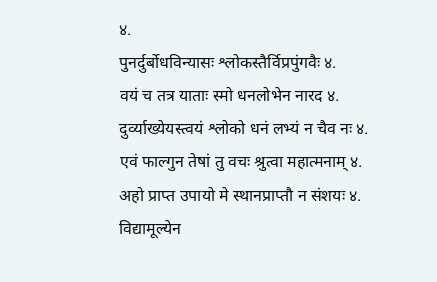४.
पुनर्दुर्बोधविन्यासः श्लोकस्तैर्विप्रपुंगवैः ४.
वयं च तत्र याताः स्मो धनलोभेन नारद ४.
दुर्व्याख्येयस्त्वयं श्लोको धनं लभ्यं न चैव नः ४.
एवं फाल्गुन तेषां तु वचः श्रुत्वा महात्मनाम् ४.
अहो प्राप्त उपायो मे स्थानप्राप्तौ न संशयः ४.
विद्यामूल्येन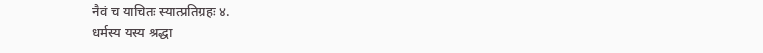नैवं च याचितः स्यात्प्रतिग्रहः ४.
धर्मस्य यस्य श्रद्धा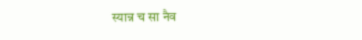स्यान्न च सा नैव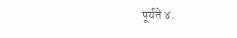पूर्यते ४.